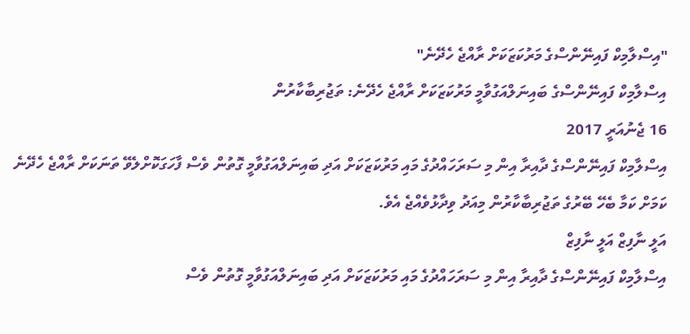"އިސްލާމިކް ފައިނޭންސްގެ މަރުކަޒަކަށް ރާއްޖެ ހެދޭނެ"
އިސްލާމިކް ފައިނޭންސްގެ ބައިނަލްއަގުވާމީ މަރުކަޒަކަށް ރާއްޖެ ހެދޭނެ: ތަޖުރިބާކާރުން
16 ޖެނުއަރީ 2017
އިސްލާމިކް ފައިނޭންސްގެ ދާއިރާ އިން މި ސަރަހައްދުގެ މައި މަރުކަޒަކަށް އަދި ބައިނަލްއަގުވާމީ ގޮތުން ވެސް ފާހަގަކޮށްލެވޭ ތަނަކަށް ރާއްޖެ ހެދޭނެ ކަމަށް ކަމާ ބެހޭ ބޭރުގެ ތަޖުރިބާކާރުން މިއަދު ވިދާޅުވެއްޖެ އެވެ.
އަލީ ނާފިޒް އަލީ ނާފިޒް
އިސްލާމިކް ފައިނޭންސްގެ ދާއިރާ އިން މި ސަރަހައްދުގެ މައި މަރުކަޒަކަށް އަދި ބައިނަލްއަގުވާމީ ގޮތުން ވެސް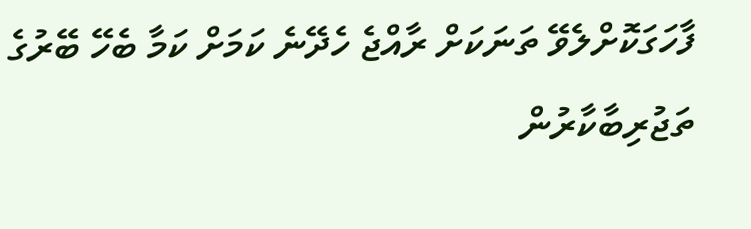ފާހަގަކޮށްލެވޭ ތަނަކަށް ރާއްޖެ ހެދޭނެ ކަމަށް ކަމާ ބެހޭ ބޭރުގެ ތަޖުރިބާކާރުން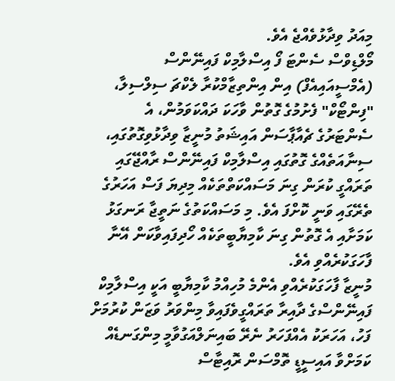މިއަދު ވިދާޅުވެއްޖެ އެވެ.
މޯލްޑިވްސް ސެންޓަ ފޯ އިސްލާމިކް ފައިނޭންސް (އެމްސީއައިއެފް) އިން އިންތިޒާމްކުރާ ލެކްޗަ ސިލްސިލާ، "ފިންޓޯކް" ފެށުމުގެ ގޮތުން ވާހަކަ ދައްކަވަމުން، އެ ސެންޓަރުގެ ޗެއާޕާސަން އައިޝަތު މުނީޒާ ވިދާޅުވިގޮތުގައި، ސިނާއަތެއްގެ ގޮތުގައި އިސްލާމިކް ފައިނޭންސް ރާއްޖޭގައި ތަރައްގީ ކުރަން ގިނަ މަސައްކަތްތަކެއް މިދިޔަ ފަސް އަހަރުގެ ތެރޭގައި ވަނީ ކޮށްފަ އެވެ. މި މަސައްކަތުގެ ނަތީޖާ ރަނގަޅު ކަމަށާއި އެ ގޮތުން ގިނަ ކާމިޔާބީތަކެއް ހޯދިފައިވާކަން އޭނާ ފާހަގަކުރެއްވި އެވެ.
މުނީޒާ ފާހަގަކުރެއްވި އެންމެ މުހިއްމު ކާމިޔާބީ އަކީ އިސްލާމިކް ފައިނޭންސްގެ ދާއިރާ ތަރައްގީވެފައިވާ މިންވަރު ވަޒަން ކުރުމަށް ފަހު، އަހަރަކު އެއްފަހަރު ނެރޭ ބައިނަލްއަގުވާމީ މިންގަނޑެއް ކަމަށްވާ އައިސީޑީ ތޮމްސަން ރޮއިޓާސް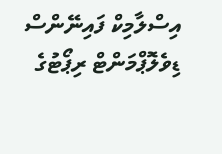އިސްލާމިކް ފައިނޭންސް ޑިވެލޮޕްމަންޓް ރިޕޯޓުގެ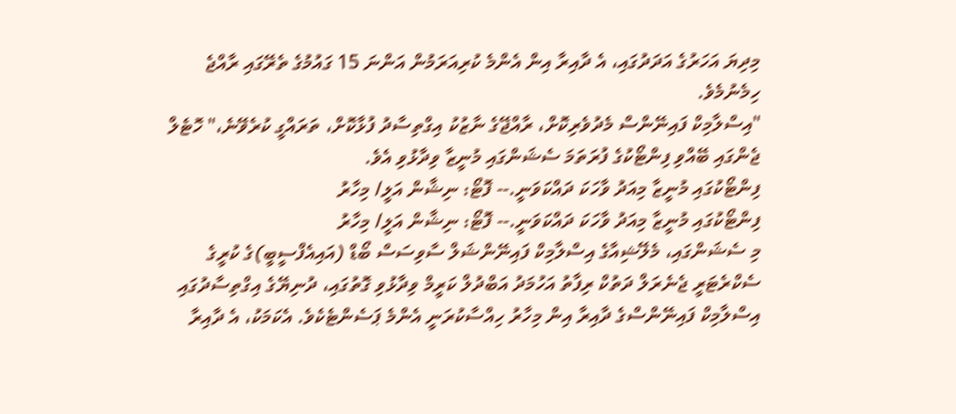މިދިޔަ އަހަރުގެ އަދަދުގައި، އެ ދާއިރާ އިން އެންމެ ކުރިއަރަމުން އަންނަ 15 ގައުމުގެ ތެރޭގައި ރާއްޖެ ހިމެނުމެވެ.
"އިސްލާމިކް ފައިނޭންސް މެދުވެރިކޮށް، ރާއްޖޭގެ ނާޒުކު އިގްތިސާދު ފުޅާކޮށް، ތަރައްގީ ކުރެވޭނެ،" ހޮޓެލް ޖެންގައި ބޭއްވި ފިންޓޯކުގެ ފުރަތަމަ ސެޝަންގައި މުނީޒާ ވިދާޅުވި އެވެ.
ފިންޓޯކުގައި މުނީޒާ މިއަދު ވާހަކަ ދައްކަވަނީ.-- ފޮޓޯ: ނިޝާން އަލީ/ މިހާރު
ފިންޓޯކުގައި މުނީޒާ މިއަދު ވާހަކަ ދައްކަވަނީ.-- ފޮޓޯ: ނިޝާން އަލީ/ މިހާރު
މި ސެޝަންގައި، މެލޭޝިއާގެ އިސްލާމިކް ފައިނޭންޝަލް ސާވިސަސް ބޯޑް (އައިއެފްސީބީ)ގެ ކުރީގެ ސެކްރެޓަރީ ޖެނެރަލް ދަތުކް ރިފާތު އަހުމަދު އަބްދުލް ކަރީމް ވިދާޅުވި ގޮތުގައި، ދުނިޔޭގެ އިގްތިސާދުގައި އިސްލާމިކް ފައިނޭންސްގެ ދާއިރާ އިން މިހާރު ހިއްސާކުރަނީ އެންމެ ޕަސެންޓެކެވެ. އެކަމަކު، އެ ދާއިރާ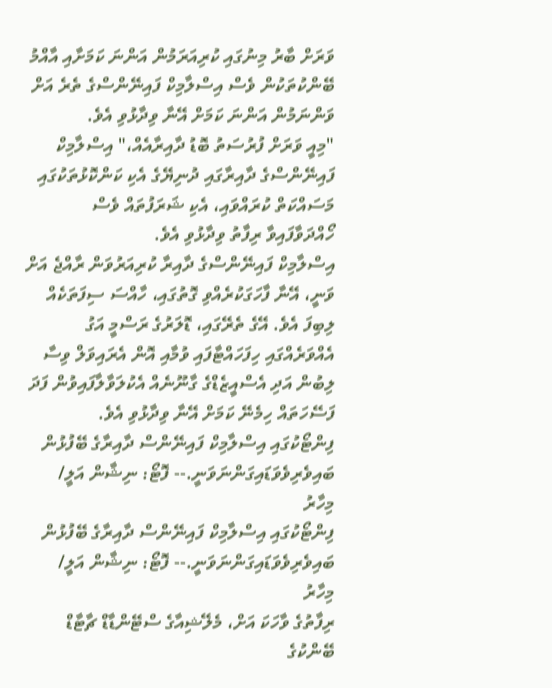ވަރަށް ބާރު މިނުގައި ކުރިއަރަމުން އަންނަ ކަމަށާއި އާއްމު ބޭންކުތަކުން ވެސް އިސްލާމިކް ފައިނޭންސްގެ ތެރެ އަށް ވަންނަމުން އަންނަ ކަމަށް އޭނާ ވިދާޅުވި އެވެ.
"މިއީ ވަރަށް ފުރުސަތު ބޮޑު ދާއިރާއެއް،" އިސްލާމިކް ފައިނޭންސްގެ ދާއިރާގައި ދުނިޔޭގެ އެކި ކަންކޮޅުތަކުގައި މަސައްކަތް ކުރައްވައި، އެކި ޝަރަފުތައް ވެސް ހޯއްދަވާފައިވާ ރިފާތު ވިދާޅުވި އެވެ.
އިސްލާމިކް ފައިނޭންސްގެ ދާއިރާ ކުރިއަރުވަން ރާއްޖެ އަށް ވަނީ، އޭނާ ފާހަގަކުރެއްވި ގޮތުގައި، ހާއްސަ ސިފަތަކެއް ލިބިފަ އެވެ. އޭގެ ތެރޭގައި، ޑޮލަރުގެ ރަސްމީ އަގު އެއްވަރެއްގައި ހިފަހައްޓާފައި ވުމާއި އޮން އެރައިވަލް ވިސާ ލިބުން އަދި އެސްއީޒެޑްގެ ގާނޫނެއް އެކުލަވާލާފައިވުން ފަދަ ފަސޭހަތައް ހިމެނޭ ކަމަށް އޭނާ ވިދާޅުވި އެވެ.
ފިންޓޯކުގައި އިސްލާމިކް ފައިނޭންސް ދާއިރާގެ ބޭފުޅުން ބައިވެރިވެވަޑައިގަންނަވަނީ.-- ފޮޓޯ: ނިޝާން އަލީ/ މިހާރު
ފިންޓޯކުގައި އިސްލާމިކް ފައިނޭންސް ދާއިރާގެ ބޭފުޅުން ބައިވެރިވެވަޑައިގަންނަވަނީ.-- ފޮޓޯ: ނިޝާން އަލީ/ މިހާރު
ރިފާތުގެ ވާހަކަ އަށް، މެލޭޝިއާގެ ސްޓޭންޑާޑް ޗާޓާޑް ބޭންކުގެ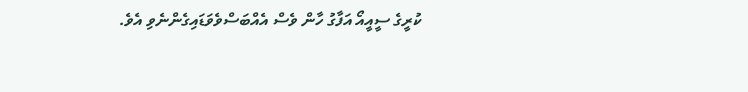ކުރީގެ ސީއީއޯ އަފާގު ހާން ވެސް އެއްބަސްވެވަޑައިގެންނެވި އެވެ.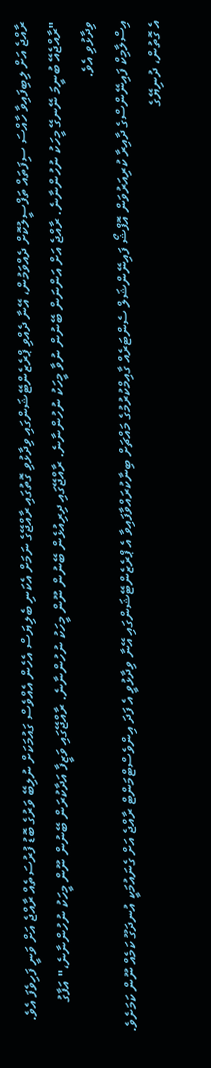ރާއްޖެ އަށް ލިބިފައިވާ ހާއްސަ ސިފަތައް ތަފްސީލުކޮށް ދެއްވަމުން، އޭނާ ދެއްވި ޕްރެޒެންޓޭޝަންގައި ވިދާޅުވި ގޮތުގައި ރާއްޖޭގެ ނަމަށް އެކަނި ބެލިޔަސް އެހެން އެއްވެސް ގައުމަކަށް ނުލިބޭ ވަރުގެ ބޮޑު ފުރުސަތެއް ރާއްޖެ އަށް ވަނީ ފަހިވެފަ އެވެ.
"ރާއްޖެއޭ ބުނީމަ ނޭނގޭ މީހަކު ނުހުންނާނެ. ރާއްޖެ އަށް އަންނަން ބޭނުން ނުވާ މީހަކު ނުހުންނާނެ. ރާއްޖޭގައި ދިރިއުޅެން ބޭނުން ނޫން މީހަކު ނުހުންނާނެ. ރާއްޖޭގައި ވަޒީފާ އަދާކުރަން ބޭނުން ނޫން މީހަކު ނުހުންނާނެ،" އަފާގު ވިދާޅުވި އެވެ.
އިސްލާމިކް ފައިނޭންސްގެ ދާއިރާ ކުރިއަރުވަން އޮފްޝޯ ފައިނޭންޝަލް ސެންޓަރެއް ގާއިމްކުރުމުގެ މައްޗަށް ބިނާކުރައްވާފައިވާ އެ ޕްރެޒެންޓޭޝަންގައި އޭނާ ވިދާޅުވީ އެ ފަދަ އިންވެސްޓްމަންޓް ރާއްޖެ އަށް ގެނައުމަކީ އުނދަގޫ ކަމެއް ނޫން ކަމަށެވެ. އެ ގޮތުން، ދުނިޔޭގެ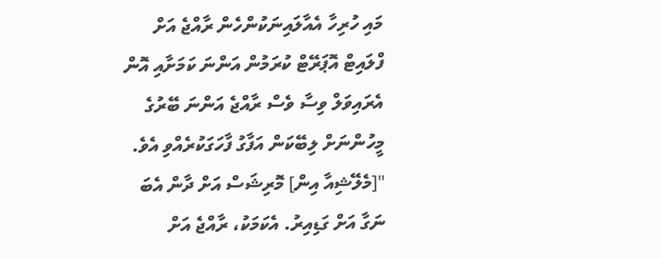މައި ހުރިހާ އެއާލައިނަކުންހެން ރާއްޖެ އަށް ފްލައިޓް އޮޕަރޭޓް ކުރަމުން އަންނަ ކަމަށާއި އޮން އެރައިވަލް ވިސާ ވެސް ރާއްޖެ އަންނަ ބޭރުގެ މީހުންނަށް ލިބޭކަން އަފާގު ފާހަގަކުރެއްވި އެވެ.
"[މެލޭޝިއާ އިން] މޮރިޝަސް އަށް ދާން އެބަ ނަގާ އަށް ގަޑިއިރު. އެކަމަކު، ރާއްޖެ އަށް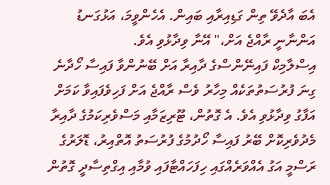އެބަ އާދެވޭ ތިން ގަޑިއިރާއި ބައިން. އެހެންވީމަ، އަޅުގަނޑު އަންނާނީ ރާއްޖެ އަށް،" އޭނާ ވިދާޅުވި އެވެ.
އިސްލާމިކް ފައިނޭންސްގެ ދާއިރާ އަށް ބޭނުންވާ ފައިސާ ހޯދާނެ ގިނަ ފުރުސަތުތަކެއް މިހާރު ވެސް ރާއްޖެ އަށް ފަހިވެފައިވާ ކަމަށް އަފާގު ވިދާޅުވި އެވެ. އެ ގޮތުން، ޓޫރިޒަމާއި މަސްވެރިކަމުގެ ދާއިރާ މެދުވެރިކޮށް ބޭރު ފައިސާ ހޯދުމުގެ ފުރުސަތު އޮތްއިރު، ޑޮލަރުގެ ރަސްމީ އަގު އެއްވަރެއްގައި ހިފަހައްޓާފައި ވުމާއި އިގްތިސާދީ ގޮތުން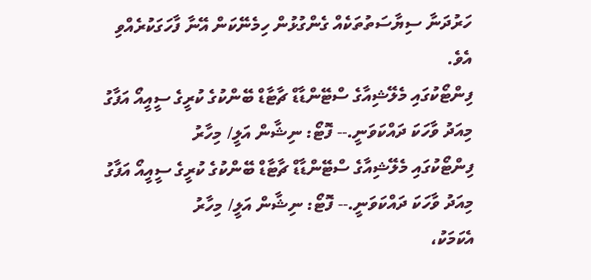ހަރުދަނާ ސިޔާސަތުތަކެއް ގެންގުޅުން ހިމެނޭކަން އޭނާ ފާހަގަކުރެއްވި އެވެ.
ފިންޓޯކުގައި މެލޭޝިއާގެ ސްޓޭންޑާޑް ޗާޓާޑް ބޭންކުގެ ކުރީގެ ސީއީއޯ އަފާގު މިއަދު ވާހަކަ ދައްކަވަނީ.-- ފޮޓޯ: ނިޝާން އަލީ/ މިހާރު
ފިންޓޯކުގައި މެލޭޝިއާގެ ސްޓޭންޑާޑް ޗާޓާޑް ބޭންކުގެ ކުރީގެ ސީއީއޯ އަފާގު މިއަދު ވާހަކަ ދައްކަވަނީ.-- ފޮޓޯ: ނިޝާން އަލީ/ މިހާރު
އެކަމަކު،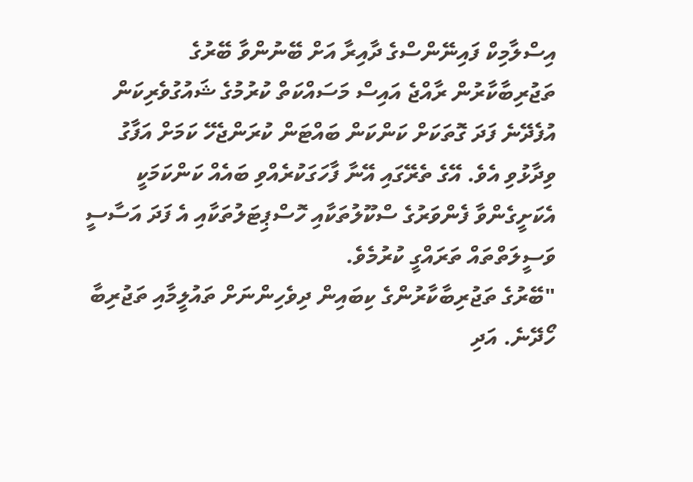އިސްލާމިކް ފައިނޭންސްގެ ދާއިރާ އަށް ބޭނުންވާ ބޭރުގެ ތަޖުރިބާކާރުން ރާއްޖެ އައިސް މަސައްކަތް ކުރުމުގެ ޝައުގުވެރިކަން އުފެދޭނެ ފަދަ ގޮތަކަށް ކަންކަން ބައްޓަން ކުރަންޖެހޭ ކަމަށް އަފާގު ވިދާޅުވި އެވެ. އޭގެ ތެރޭގައި އޭނާ ފާހަގަކުރެއްވި ބައެއް ކަންކަމަކީ އެކަށީގެންވާ ފެންވަރުގެ ސްކޫލުތަކާއި ހޮސްޕިޓަލުތަކާއި އެ ފަދަ އަސާސީ ވަސީލަތްތައް ތަރައްގީ ކުރުމެވެ.
"ބޭރުގެ ތަޖުރިބާކާރުންގެ ކިބައިން ދިވެހިންނަށް ތައުލީމާއި ތަޖުރިބާ ހޯދޭނެ. އަދި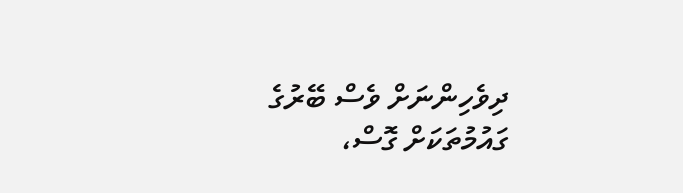ދިވެހިންނަށް ވެސް ބޭރުގެ ގައުމުތަކަށް ގޮސް،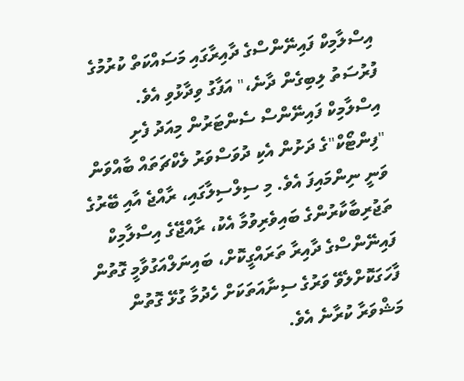އިސްލާމިކް ފައިނޭންސްގެ ދާއިރާގައި މަސައްކަތް ކުރުމުގެ ފުރުސަތު ލިބިގެން ދާނެ،" އަފާގު ވިދާޅުވި އެވެ.
އިސްލާމިކް ފައިނޭންސް ސެންޓަރުން މިއަދު ފެށި "ފިންޓޯކް"ގެ ދަށުން އެކި ދުވަސްވަރު ލެކްޗަތައް ބާއްވަން ވަނީ ނިންމައިފަ އެވެ. މި ސިލްސިލާގައި، ރާއްޖެ އާއި ބޭރުގެ ތަޖުރިބާކާރުންގެ ބައިވެރިވުމާ އެކު، ރާއްޖޭގެ އިސްލާމިކް ފައިނޭންސްގެ ދާއިރާ ތަރައްގީކޮށް، ބައިނަލްއަގުވާމީ ގޮތުން ފާހަގަކޮށްލެވޭ ވަރުގެ ސިނާއަތަކަށް ހެދުމާ ގުޅޭ ގޮތުން މަޝްވަރާ ކުރާނެ އެވެ.